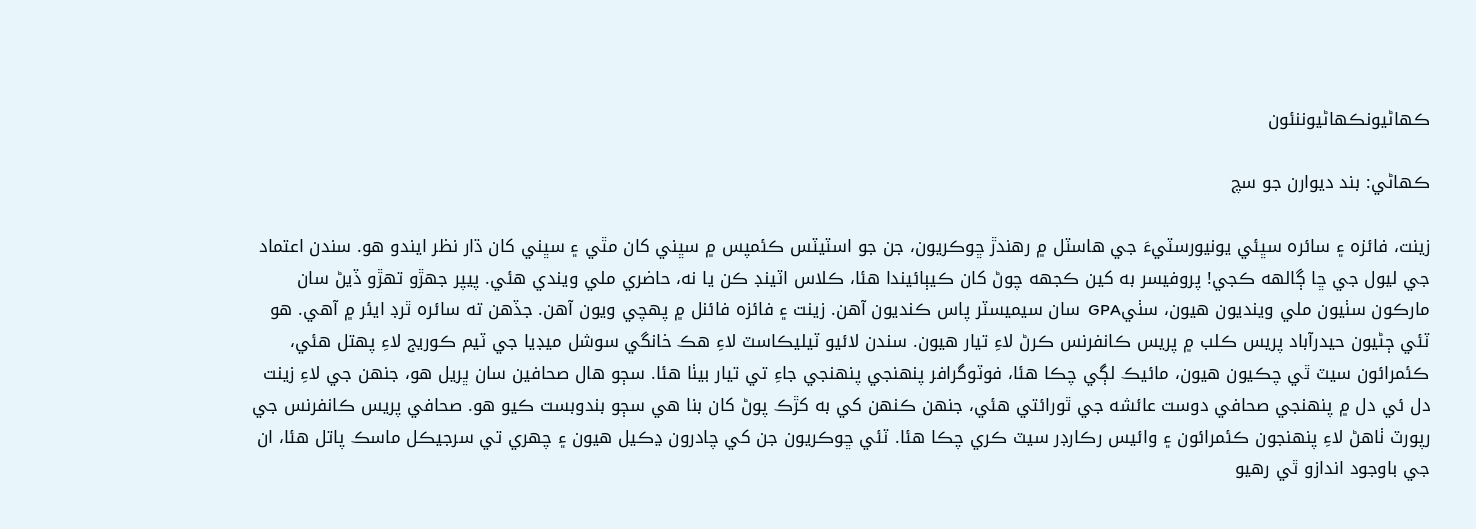ڪهاڻيونڪهاڻيوننئون

ڪهاڻي: بند ديوارن جو سچ

زينت، فائزه ۽ سائره سڀئي يونيورسٽيءَ جي هاسٽل ۾ رهندڙ ڇوڪريون، جن جو اسٽيٽس ڪئمپس ۾ سڀني کان مٿي ۽ سڀني کان ڌار نظر ايندو هو. سندن اعتماد جي ليول جي ڇا ڳالهه ڪجي! پروفيسر به کين ڪجهه چوڻ کان ڪيٻائيندا هئا، ڪلاس اٽينڊ ڪن يا نه، حاضري ملي ويندي هئي. پيپر جهڙو تهڙو ڏيڻ سان مارڪون سٺيون ملي وينديون هيون، سٺيGPA  سان سيميسٽر پاس ڪنديون آهن. زينت ۽ فائزه فائنل ۾ پهچي ويون آهن. جڏهن ته سائره ٿرڊ ايئر ۾ آهي. هو ٽئي ڄڻيون حيدرآباد پريس ڪلب ۾ پريس ڪانفرنس ڪرڻ لاءِ تيار هيون. سندن لائيو ٽيليڪاسٽ لاءِ هڪ خانگي سوشل ميڊيا جي ٽيم ڪوريج لاءِ پهتل هئي، ڪئمرائون سيٽ ٿي چڪيون هيون، مائيڪ لڳي چڪا هئا، فوٽوگرافر پنهنجي پنهنجي جاءِ تي تيار بيٺا هئا. سڄو هال صحافين سان ڀريل هو، جنهن جي لاءِ زينت دل ئي دل ۾ پنهنجي صحافي دوست عائشه جي ٿورائتي هئي، جنهن ڪنهن کي به کڙڪ پوڻ کان بنا هي سڄو بندوبست ڪيو هو. صحافي پريس ڪانفرنس جي رپورٽ ٺاهڻ لاءِ پنهنجون ڪئمرائون ۽ وائيس رڪارڊر سيٽ ڪري چڪا هئا. ٽئي ڇوڪريون جن کي چادرون ڍڪيل هيون ۽ چهري تي سرجيڪل ماسڪ پاتل هئا، ان جي باوجود اندازو ٿي رهيو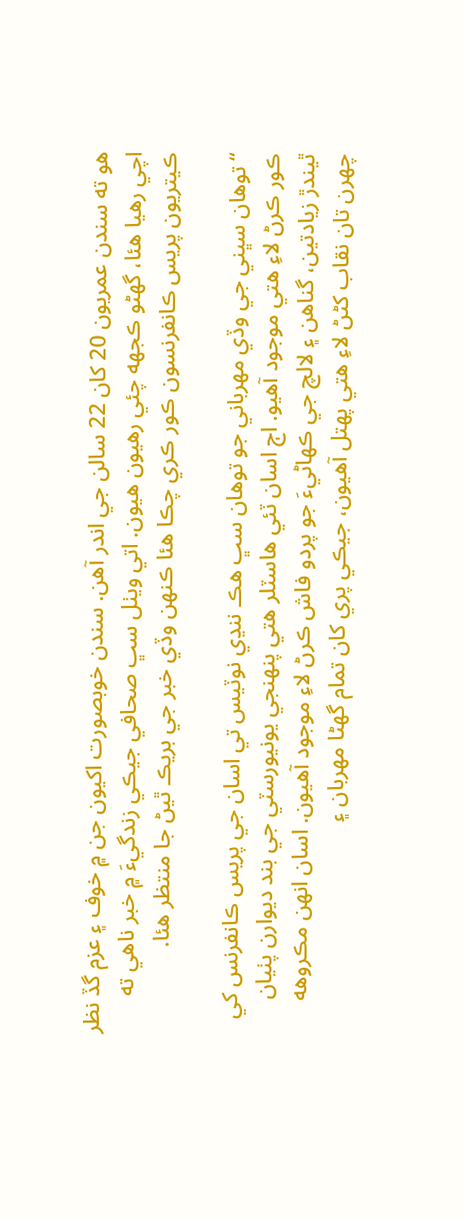هو ته سندن عمريون 20 کان 22 سالن جي اندر آهن. سندن خوبصورت اکيون جن ۾ خوف ۽ عزم گڏ نظر اچي رهيا هئا، گهڻو ڪجهه چئي رهيون هيون. اتي ويٺل سڀ صحافي جيڪي زندگيءَ ۾ خبر ناهي ته ڪيتريون پريس ڪانفرنسون ڪور ڪري چڪا هئا ڪنهن وڏي خبر جي بريڪ ٿيڻ جا منتظر هئا.

“توهان سڀني جي وڏي مهرباني جو توهان سڀ هڪ ننڍي نوٽيس تي اسان جي پريس ڪانفرنس کي ڪور ڪرڻ لاءِ هتي موجود آهيو. اڄ اسان ٽئي هاسٽلر هتي پنهنجي يونيورسٽي جي بند ديوارن پٺيان ٿيندڙ زيادتين، گناهن ۽ لالچ جي ڪهاڻيءَ جو پردو فاش ڪرڻ لاءِ موجود آهيون. اسان انهن مڪروهه چهرن تان نقاب کڻڻ لاءِ هتي پهتل آهيون، جيڪي پري کان تمام گهڻا مهربان ۽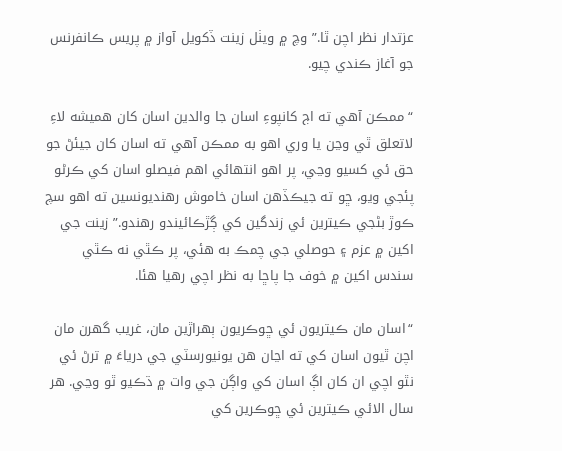عزتدار نظر اچن ٿا.” وچ ۾ ويٺل زينت ڏکويل آواز ۾ پريس ڪانفرنس جو آغاز ڪندي چيو.

“ممڪن آهي ته اڄ کانپوءِ اسان جا والدين اسان کان هميشه لاءِ لاتعلق ٿي وڃن يا وري اهو به ممڪن آهي ته اسان کان جيئڻ جو حق ئي کسيو وڃي، پر اهو انتهائي اهم فيصلو اسان کي ڪرڻو پئجي ويو، ڇو ته جيڪڏهن اسان خاموش رهنديونسين ته اهو سچ ڪوڙ بڻجي ڪيترين ئي زندگين کي ڳڙڪائيندو رهندو.” زينت جي اکين ۾ عزم ۽ حوصلي جي چمڪ به هئي، پر ڪٿي نه ڪٿي سندس اکين ۾ خوف جا پاڇا به نظر اچي رهيا هئا.

“اسان مان ڪيتريون ئي ڇوڪريون ٻهراڙين مان، غريب گهرن مان اچن ٿيون اسان کي ته اڃان هن يونيورسٽي جي درياءَ ۾ ترڻ ئي نٿو اچي ان کان اڳ اسان کي واڳن جي وات ۾ ڌڪيو ٿو وڃي. هر سال الائي ڪيترين ئي ڇوڪرين کي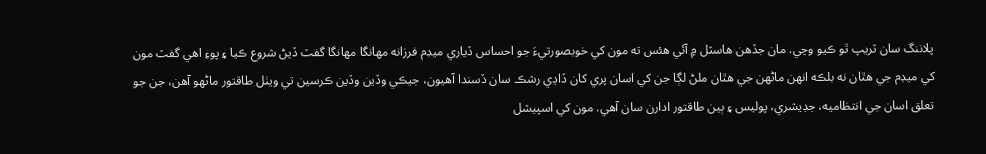پلاننگ سان ٽريپ ٿو ڪيو وڃي. مان جڏهن هاسٽل ۾ آئي هئس ته مون کي خوبصورتيءَ جو احساس ڏياري ميڊم فرزانه مهانگا مهانگا گفٽ ڏيڻ شروع ڪيا ۽ پوءِ اهي گفٽ مون کي ميڊم جي هٿان نه بلڪه انهن ماڻهن جي هٿان ملڻ لڳا جن کي اسان پري کان ڏاڍي رشڪ سان ڏسندا آهيون، جيڪي وڏين وڏين ڪرسين تي ويٺل طاقتور ماڻهو آهن، جن جو تعلق اسان جي انتظاميه، جڊيشري، پوليس ۽ ٻين طاقتور ادارن سان آهي. مون کي اسپيشل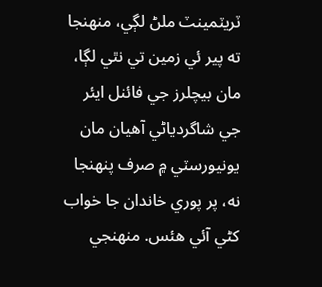ٽريٽمينٽ ملڻ لڳي، منهنجا ته پير ئي زمين تي نٿي لڳا، مان بيچلرز جي فائنل ايئر جي شاگردياڻي آهيان مان يونيورسٽي ۾ صرف پنهنجا نه، پر پوري خاندان جا خواب کڻي آئي هئس. منهنجي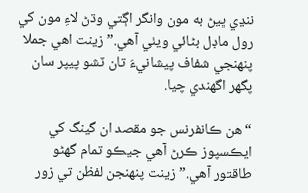ننڍي ڀيڻ به مون وانگر اڳتي وڌڻ لاءِ مون کي رول ماڊل بڻائي ويٺي آهي.” زينت اهي جملا پنهنجي شفاف پيشانيءَ تان ٽشو پيپر سان پگهر اگهندي چيا.

“هن ڪانفرنس جو مقصد ان گينگ کي ايڪسپوز ڪرڻ آهي جيڪو تمام گهڻو طاقتور آهي.” زينت پنهنجن لفظن تي زور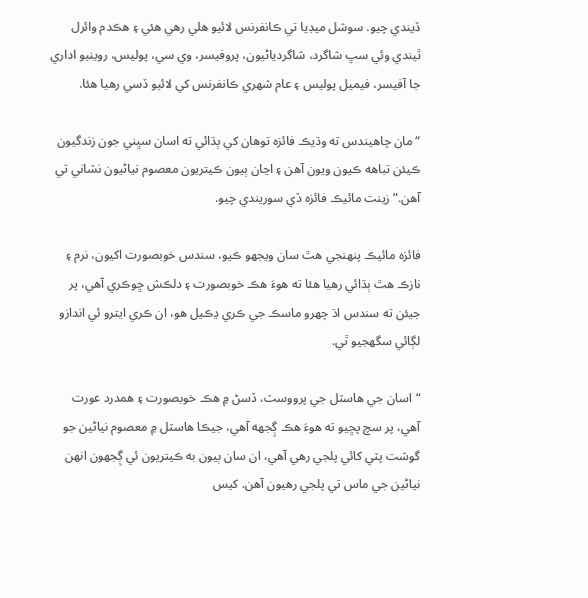ڏيندي چيو. سوشل ميڊيا تي ڪانفرنس لائيو هلي رهي هئي ۽ هڪدم وائرل ٿيندي وئي سڀ شاگرد، شاگردياڻيون، پروفيسر، وي سي، پوليس، روينيو اداري جا آفيسر، فيميل پوليس ۽ عام شهري ڪانفرنس کي لائيو ڏسي رهيا هئا.

“مان چاهيندس ته وڌيڪ فائزه توهان کي ٻڌائي ته اسان سڀني جون زندگيون ڪيئن تباهه ڪيون ويون آهن ۽ اڃان ٻيون ڪيتريون معصوم نياڻيون نشاني تي آهن.” زينت مائيڪ فائزه ڏي سوريندي چيو.

فائزه مائيڪ پنهنجي هٿ سان ويجهو ڪيو، سندس خوبصورت اکيون، نرم ۽ نازڪ هٿ ٻڌائي رهيا هئا ته هوءَ هڪ خوبصورت ۽ دلڪش ڇوڪري آهي، پر جيئن ته سندس اڌ چهرو ماسڪ جي ڪري ڍڪيل هو، ان ڪري ايترو ئي اندازو لڳائي سگهجيو ٿي.

“اسان جي هاسٽل جي پرووسٽ، ڏسڻ ۾ هڪ خوبصورت ۽ همدرد عورت آهي، پر سچ پڇيو ته هوءَ هڪ ڳِجهه آهي، جيڪا هاسٽل ۾ معصوم نياڻين جو گوشت پٽي کائي پلجي رهي آهي، ان سان ٻيون به ڪيتريون ئي ڳِجهون انهن نياڻين جي ماس تي پلجي رهيون آهن. کيس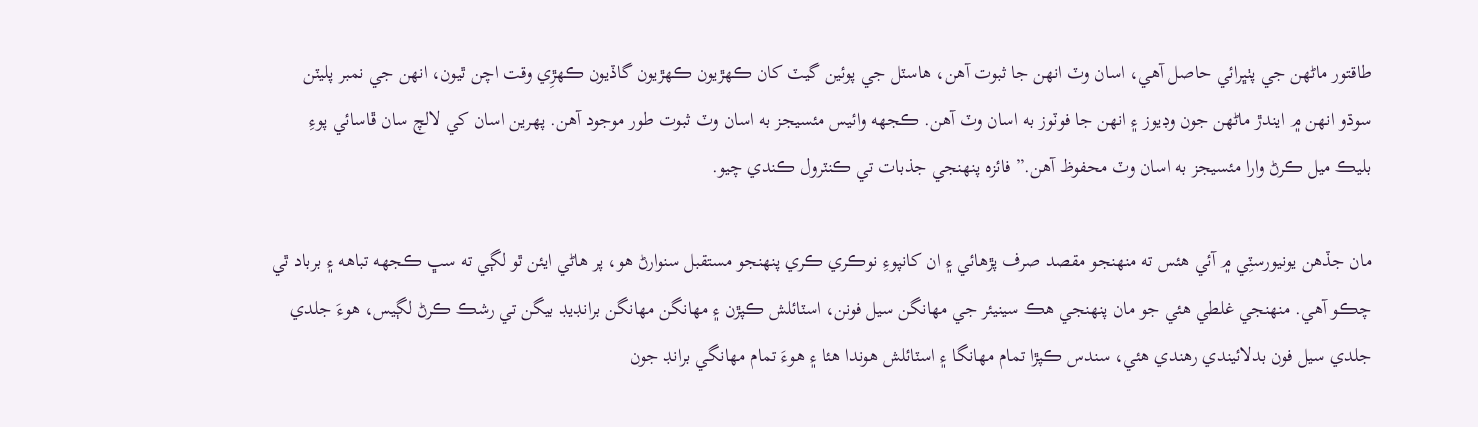طاقتور ماڻهن جي پٺڀرائي حاصل آهي، اسان وٽ انهن جا ثبوت آهن، هاسٽل جي پوئين گيٽ کان ڪهڙيون ڪهڙيون گاڏيون ڪهڙِي وقت اچن ٿيون، انهن جي نمبر پليٽن سوڌو انهن ۾ ايندڙ ماڻهن جون وڊيوز ۽ انهن جا فوٽوز به اسان وٽ آهن. ڪجهه وائيس مئسيجز به اسان وٽ ثبوت طور موجود آهن. پهرين اسان کي لالچ سان ڦاسائي پوءِ بليڪ ميل ڪرڻ وارا مئسيجز به اسان وٽ محفوظ آهن.” فائزه پنهنجي جذبات تي ڪنٽرول ڪندي چيو.

مان جڏهن يونيورسٽِي ۾ آئي هئس ته منهنجو مقصد صرف پڙهائي ۽ ان کانپوءِ نوڪري ڪري پنهنجو مستقبل سنوارڻ هو، پر هاڻي ايئن ٿو لڳي ته سڀ ڪجهه تباهه ۽ برباد ٿي چڪو آهي. منهنجي غلطي هئي جو مان پنهنجي هڪ سينيئر جي مهانگن سيل فونن، اسٽائلش ڪپڙن ۽ مهانگن مهانگن برانڊيڊ بيگن تي رشڪ ڪرڻ لڳيس، هوءَ جلدي جلدي سيل فون بدلائيندي رهندي هئي، سندس ڪپڙا تمام مهانگا ۽ اسٽائلش هوندا هئا ۽ هوءَ تمام مهانگي برانڊ جون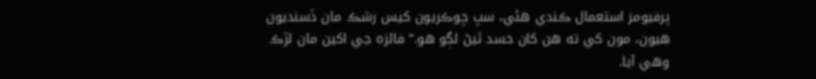پرفيومز استعمال ڪندي هئي، سڀ ڇوڪريون کيس رشڪ مان ڏسنديون هيون، مون کي ته هن کان حسد ٿيڻ لڳو هو.” فائزه جي اکين مان لڙڪ وهي آيا.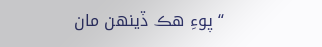“پوءِ هڪ ڏينهن مان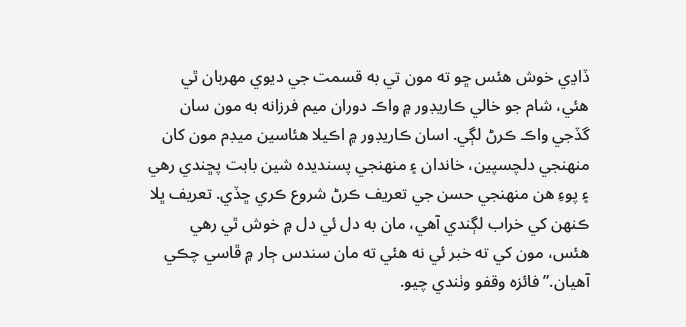ڏاڍي خوش هئس ڇو ته مون تي به قسمت جي ديوي مهربان ٿي هئي، شام جو خالي ڪاريڊور ۾ واڪ دوران ميم فرزانه به مون سان گڏجي واڪ ڪرڻ لڳي. اسان ڪاريڊور ۾ اڪيلا هئاسين ميڊم مون کان منهنجي دلچسپين، خاندان ۽ منهنجي پسنديده شين بابت پڇندي رهي ۽ پوءِ هن منهنجي حسن جي تعريف ڪرڻ شروع ڪري ڇڏي. تعريف ڀلا ڪنهن کي خراب لڳندي آهي، مان به دل ئي دل ۾ خوش ٿي رهي هئس، مون کي ته خبر ئي نه هئي ته مان سندس ڄار ۾ ڦاسي چڪي آهيان.” فائزه وقفو وٺندي چيو.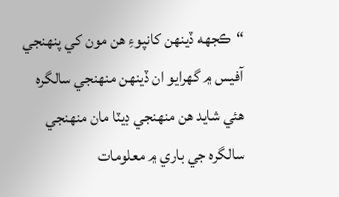“ڪجهه ڏينهن کانپوءِ هن مون کي پنهنجي آفيس ۾ گهرايو ان ڏينهن منهنجي سالگره هئي شايد هن منهنجي ڊيٽا مان منهنجي سالگره جي باري ۾ معلومات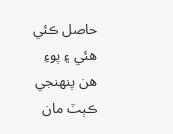حاصل ڪئي هئي ۽ پوءِ هن پنهنجي ڪٻٽ مان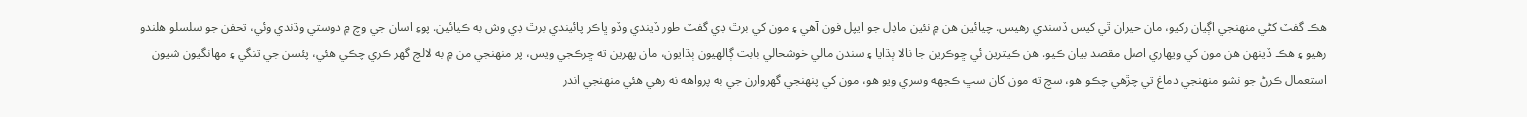هڪ گفٽ کڻي منهنجي اڳيان رکيو، مان حيران ٿي کيس ڏسندي رهيس. چيائين هن ۾ نئين ماڊل جو ايپل فون آهي ۽ مون کي برٿ ڊي گفٽ طور ڏيندي وڏو ڀاڪر پائيندي برٿ ڊي وش به ڪيائين. پوءِ اسان جي وچ ۾ دوستي وڌندي وئي، تحفن جو سلسلو هلندو رهيو ۽ هڪ ڏينهن هن مون کي ويهاري اصل مقصد بيان ڪيو. هن ڪيترين ئي ڇوڪرين جا نالا ٻڌايا ۽ سندن مالي خوشحالي بابت ڳالهيون ٻڌايون، مان پهرين ته ڇرڪجي ويس، پر منهنجي من ۾ به لالچ گهر ڪري چڪي هئي، پئسن جي تنگي ۽ مهانگيون شيون استعمال ڪرڻ جو نشو منهنجي دماغ تي چڙهي چڪو هو، سچ ته مون کان سڀ ڪجهه وسري ويو هو، مون کي پنهنجي گهروارن جي به پرواهه نه رهي هئي منهنجي اندر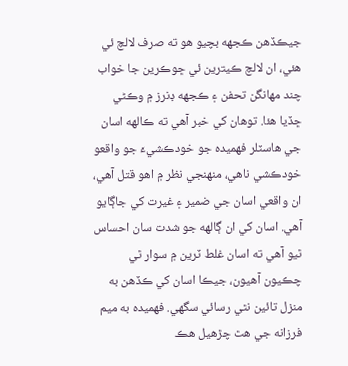جيڪڏهن ڪجهه بچيو هو ته صرف لالچ ئي هئي، ان لالچ ڪيترين ئي ڇوڪرين جا خواب چند مهانگن تحفن ۽ ڪجهه ڊنرز ۾ وڪڻي ڇڏيا هئا. توهان کي خبر آهي ته ڪالهه اسان جي هاسٽلر فهميده جو خودڪشيءَ جو واقعو خودڪشي ناهي، منهنجي نظر ۾ اهو قتل آهي، ان واقعي اسان جي ضمير ۽ غيرت کي جاڳايو آهي. اسان کي ان ڳالهه جو شدت سان احساس ٿيو آهي ته اسان غلط ٽرين ۾ سوار ٿي چڪيون آهيون، جيڪا اسان کي ڪڏهن به منزل تائين نٿي رسائي سگهي. فهميده به ميم فرزانه جي هٿ چڙهيل هڪ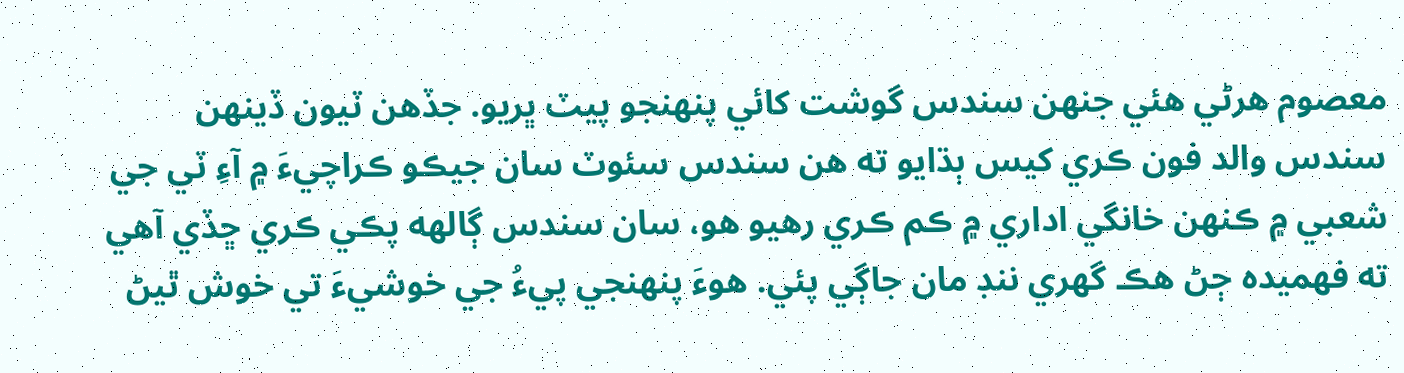معصوم هرڻي هئي جنهن سندس گوشت کائي پنهنجو پيٽ ڀريو. جڏهن ٽيون ڏينهن سندس والد فون ڪري کيس ٻڌايو ته هن سندس سئوٽ سان جيڪو ڪراچيءَ ۾ آءِ ٽي جي شعبي ۾ ڪنهن خانگي اداري ۾ ڪم ڪري رهيو هو، سان سندس ڳالهه پڪي ڪري ڇڏي آهي ته فهميده ڄڻ هڪ گهري ننڊ مان جاڳي پئي. هوءَ پنهنجي پيءُ جي خوشيءَ تي خوش ٿيڻ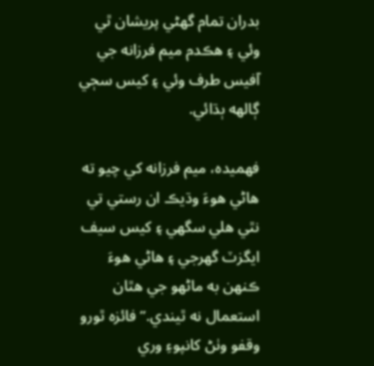بدران تمام گهڻي پريشان ٿي وئي ۽ هڪدم ميم فرزانه جي آفيس طرف وئي ۽ کيس سڄي ڳالهه ٻڌائي.

فهميده، ميم فرزانه کي چيو ته هاڻي هوءَ وڌيڪ ان رستي تي نٿي هلي سگهي ۽ کيس سيف ايگزٽ گهرجي ۽ هاڻي هوءَ ڪنهن به ماڻهو جي هٿان استعمال نه ٿيندي.” فائزه ٿورو وقفو وٺڻ کانپوءِ وري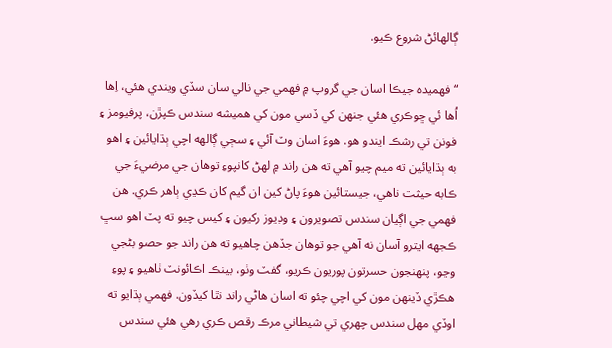ڳالهائڻ شروع ڪيو.

“فهميده جيڪا اسان جي گروپ ۾ فهمي جي نالي سان سڏي ويندي هئي، اِها اُها ئي ڇوڪري هئي جنهن کي ڏسي مون کي هميشه سندس ڪپڙن، پرفيومز ۽ فونن تي رشڪ ايندو هو. هوءَ اسان وٽ آئي ۽ سڄي ڳالهه اچي ٻڌايائين ۽ اهو به ٻڌايائين ته ميم چيو آهي ته هن راند ۾ لهڻ کانپوءِ توهان جي مرضيءَ جي ڪابه حيثت ناهي، جيستائين هوءَ پاڻ کين ان گيم کان ڪڍي ٻاهر ڪري. هن فهمي جي اڳيان سندس تصويرون ۽ وڊيوز رکيون ۽ کيس چيو ته پٽ اهو سڀ ڪجهه ايترو آسان نه آهي جو توهان جڏهن چاهيو ته هن راند جو حصو بڻجي وڃو، پنهنجون حسرتون پوريون ڪريو، گفٽ وٺو، بينڪ اڪائونٽ ٺاهيو ۽ پوءِ هڪڙي ڏينهن مون کي اچي چئو ته اسان هاڻي راند نٿا کيڏون. فهمي ٻڌايو ته اوڏي مهل سندس چهري تي شيطاني مرڪ رقص ڪري رهي هئي سندس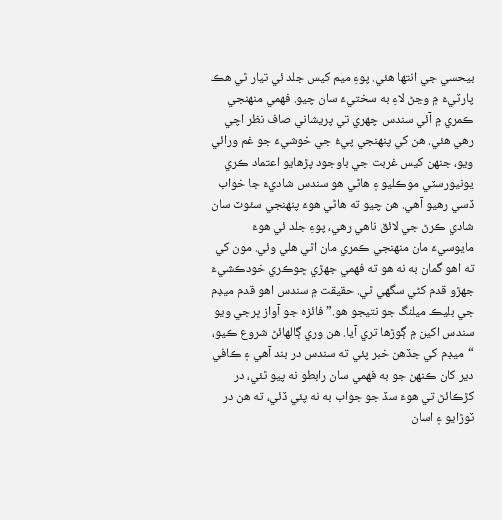بيحسي جي انتها هئي. پوءِ ميم کيس جلد ئي تيار ٿي هڪ پارٽيءَ ۾ وڃڻ لاءِ به سختيءَ سان چيو. فهمي منهنجي ڪمري ۾ آئي سندس چهري تي پريشاني صاف نظر اچي رهي هئي. هن کي پنهنجي پيءُ جي خوشيءَ جو غم ورائي ويو، جنهن کيس غربت جي باوجود پڙهايو اعتماد ڪري يونيورسٽي موڪليو ۽ هاڻي هو سندس شاديءَ جا خواب ڏسي رهيو آهي. هن چيو ته هاڻي هوءَ پنهنجي سئوٽ سان شادي ڪرڻ جي لائق ناهي رهي، پوءِ جلد ئي هوءَ مايوسيءَ مان منهنجي ڪمري مان اٿي هلي وئي. مون کي ته اهو گمان به نه هو ته فهمي جهڙي ڇوڪري خودڪشيءَ جهڙو قدم کڻي سگهي ٿي. حقيقت ۾ سندس اهو قدم ميڊم جي بليڪ ميلنگ جو نتيجو هو.” فائزه جو آواز ڀرجي ويو سندس اکين ۾ ڳوڙها تري آيا. هن وري ڳالهائڻ شروع ڪيو، “ميڊم کي جڏهن خبر پئي ته سندس در بند آهي ۽ ڪافي دير کان ڪنهن جو به فهمي سان رابطو نه پيو ٿئي، در کڙڪائڻ تي هوءَ سڏ جو جواب به نه پئي ڏئي، ته هن در ٽوڙايو ۽ اسان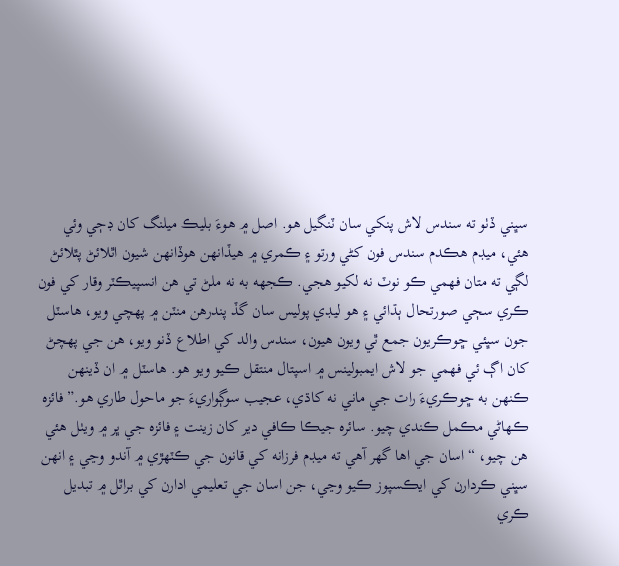سڀني ڏٺو ته سندس لاش پنکي سان ٽنگيل هو. اصل ۾ هوءَ بليڪ ميلنگ کان ڊڄي وئي هئي، ميڊم هڪدم سندس فون کڻي ورتو ۽ ڪمري ۾ هيڏانهن هوڏانهن شيون اٿلائڻ پٿلائڻ لڳي ته متان فهمي ڪو نوٽ نه لکيو هجي. ڪجهه به نه ملڻ تي هن انسپيڪٽر وقار کي فون ڪري سڄي صورتحال ٻڌائي ۽ هو ليڊي پوليس سان گڏ پندرهن منٽن ۾ پهچي ويو، هاسٽل جون سڀئي ڇوڪريون جمع ٿي ويون هيون، سندس والد کي اطلاع ڏنو ويو، هن جي پهچڻ کان اڳ ئي فهمي جو لاش ايمبولينس ۾ اسپتال منتقل ڪيو ويو هو. هاسٽل ۾ ان ڏينهن ڪنهن به ڇوڪريءَ رات جي ماني نه کاڌي، عجيب سوڳواريءَ جو ماحول طاري هو.” فائزه ڪهاڻي مڪمل ڪندي چيو. سائره جيڪا ڪافي دير کان زينت ۽ فائزه جي ڀر ۾ ويٺل هئي هن چيو، “اسان جي اها گهر آهي ته ميڊم فرزانه کي قانون جي ڪٽهڙي ۾ آندو وڃي ۽ انهن سڀني ڪردارن کي ايڪسپوز ڪيو وڃي، جن اسان جي تعليمي ادارن کي براٿل ۾ تبديل ڪري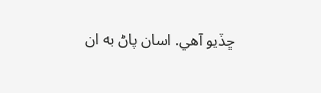ڇڏيو آهي. اسان پاڻ به ان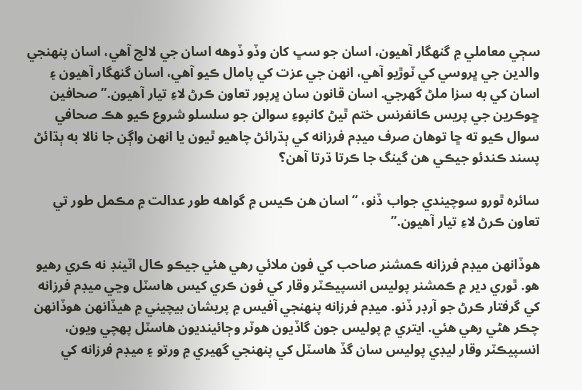سڄي معاملي ۾ گنهگار آهيون، اسان جو سڀ کان وڏو ڏوهه اسان جي لالچ آهي، اسان پنهنجي والدين جي ڀروسي کي ٽوڙيو آهي، انهن جي عزت کي پامال ڪيو آهي، اسان گنهگار آهيون ۽ اسان کي به سزا ملڻ گهرجي. اسان قانون سان ڀرپور تعاون ڪرڻ لاءِ تيار آهيون.” صحافين ڇوڪرين جي پريس ڪانفرنس ختم ٿيڻ کانپوءِ سوالن جو سلسلو شروع ڪيو هڪ صحافي سوال ڪيو ته ڇا توهان صرف ميڊم فرزانه کي ٻڌرائڻ چاهيو ٿيون يا انهن واڳن جا نالا به ٻڌائڻ پسند ڪندئو جيڪي هن گينگ جا ڪرتا ڌرتا آهن؟

سائره ٿورو سوچيندي جواب ڏنو، “اسان هن ڪيس ۾ گواهه طور عدالت ۾ مڪمل طور تي تعاون ڪرڻ لاءِ تيار آهيون.”

هوڏانهن ميڊم فرزانه ڪمشنر صاحب کي فون ملائي رهي هئي جيڪو ڪال اٽينڊ نه ڪري رهيو هو. ٿوري دير ۾ ڪمشنر پوليس انسپيڪٽر وقار کي فون ڪري کيس هاسٽل وڃي ميڊم فرزانه کي گرفتار ڪرڻ جو آرڊر ڏنو. ميڊم فرزانه پنهنجي آفيس ۾ پريشان بيچيني ۾ هيڏانهن هوڏانهن چڪر هڻي رهي هئي. ايتري ۾ پوليس جون گاڏيون هوٽر وڄائينديون هاسٽل پهچي ويون،  انسپيڪٽر وقار ليڊي پوليس سان گڏ هاسٽل کي پنهنجي گهيري ۾ ورتو ۽ ميڊم فرزانه کي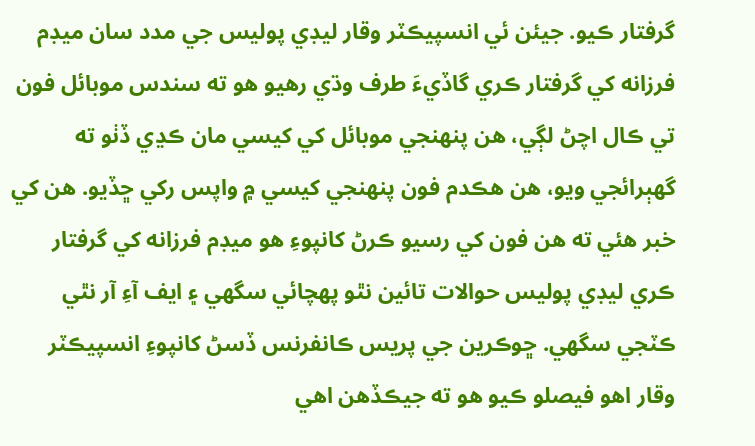گرفتار ڪيو. جيئن ئي انسپيڪٽر وقار ليڊي پوليس جي مدد سان ميڊم فرزانه کي گرفتار ڪري گاڏيءَ طرف وڌي رهيو هو ته سندس موبائل فون تي ڪال اچڻ لڳي، هن پنهنجي موبائل کي کيسي مان ڪڍي ڏٺو ته گهٻرائجي ويو، هن هڪدم فون پنهنجي کيسي ۾ واپس رکي ڇڏيو. هن کي خبر هئي ته هن فون کي رسيو ڪرڻ کانپوءِ هو ميڊم فرزانه کي گرفتار ڪري ليڊي پوليس حوالات تائين نٿو پهچائي سگهي ۽ ايف آءِ آر نٿي ڪٽجي سگهي. ڇوڪرين جي پريس ڪانفرنس ڏسڻ کانپوءِ انسپيڪٽر وقار اهو فيصلو ڪيو هو ته جيڪڏهن اهي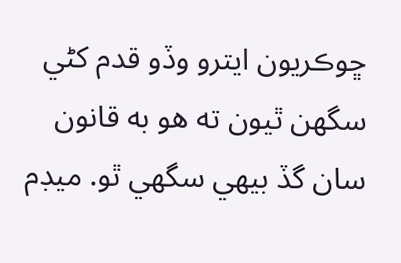ڇوڪريون ايترو وڏو قدم کڻي سگهن ٿيون ته هو به قانون سان گڏ بيهي سگهي ٿو. ميڊم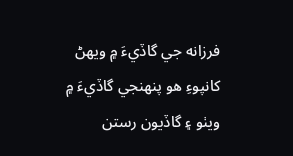فرزانه جي گاڏيءَ ۾ ويهڻ کانپوءِ هو پنهنجي گاڏيءَ ۾ ويٺو ۽ گاڏيون رستن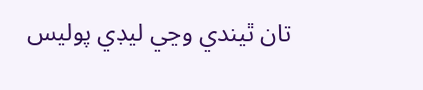تان ٿيندي وڃي ليڊي پوليس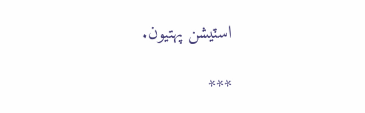اسٽيشن پهتيون.

***